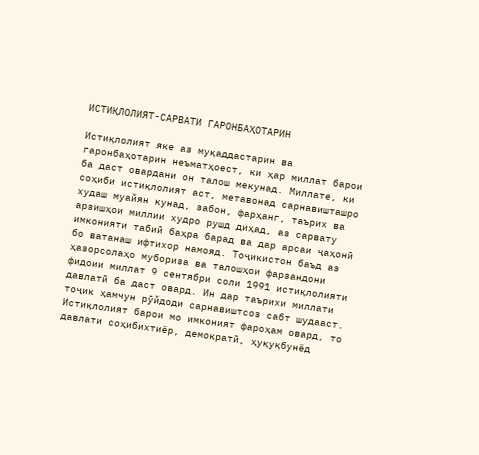ИСТИҚЛОЛИЯТ-САРВАТИ ГАРОНБАҲОТАРИН

Истиқлолият яке аз муқаддастарин ва гаронбаҳотарин неъматҳоест, ки ҳар миллат барои ба даст овардани он талош мекунад. Миллате, ки соҳиби истиқлолият аст, метавонад сарнавишташро худаш муайян кунад, забон, фарҳанг, таърих ва арзишҳои миллии худро рушд диҳад, аз сарвату имконияти табиӣ баҳра барад ва дар арсаи ҷаҳонӣ бо ватанаш ифтихор намояд. Тоҷикистон баъд аз ҳазорсолаҳо мубориза ва талошҳои фарзандони фидоии миллат 9 сентябри соли 1991 истиқлолияти давлатӣ ба даст овард. Ин дар таърихи миллати тоҷик ҳамчун рӯйдоди сарнавиштсоз сабт шудааст. Истиқлолият барои мо имконият фароҳам овард, то давлати соҳибихтиёр, демократӣ, ҳуқуқбунёд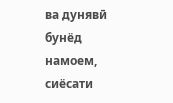ва дунявӣ бунёд намоем, сиёсати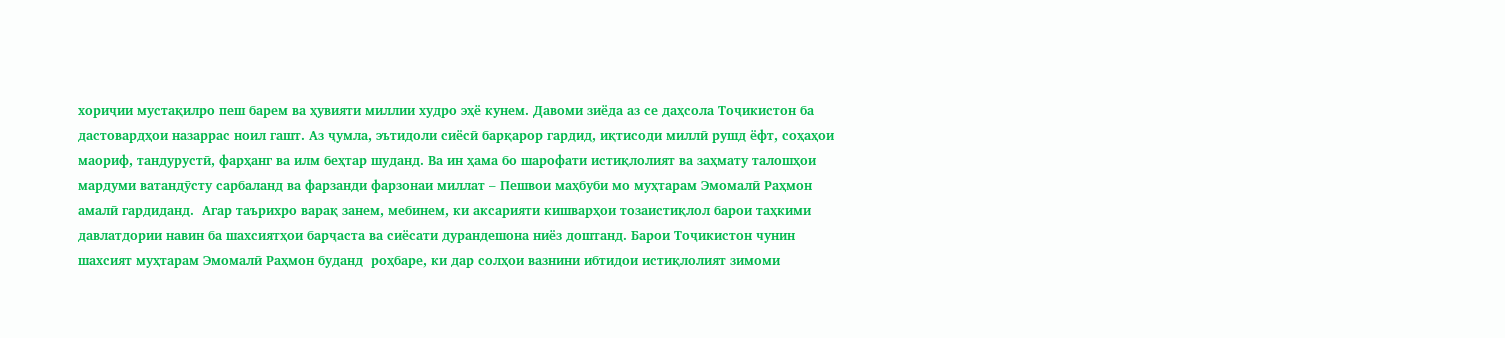хориҷии мустақилро пеш барем ва ҳувияти миллии худро эҳё кунем. Давоми зиёда аз се даҳсола Тоҷикистон ба дастовардҳои назаррас ноил гашт. Аз ҷумла, эътидоли сиёсӣ барқарор гардид, иқтисоди миллӣ рушд ёфт, соҳаҳои маориф, тандурустӣ, фарҳанг ва илм беҳтар шуданд. Ва ин ҳама бо шарофати истиқлолият ва заҳмату талошҳои мардуми ватандӯсту сарбаланд ва фарзанди фарзонаи миллат – Пешвои маҳбуби мо муҳтарам Эмомалӣ Раҳмон амалӣ гардиданд.  Агар таърихро варақ занем, мебинем, ки аксарияти кишварҳои тозаистиқлол барои таҳкими давлатдории навин ба шахсиятҳои барҷаста ва сиёсати дурандешона ниёз доштанд. Барои Тоҷикистон чунин шахсият муҳтарам Эмомалӣ Раҳмон буданд  роҳбаре, ки дар солҳои вазнини ибтидои истиқлолият зимоми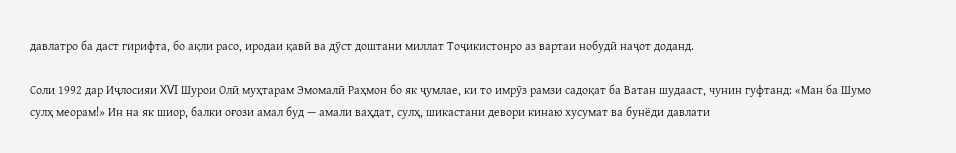давлатро ба даст гирифта, бо ақли расо, иродаи қавӣ ва дӯст доштани миллат Тоҷикистонро аз вартаи нобудӣ наҷот доданд.

Соли 1992 дар Иҷлосияи XVI Шурои Олӣ муҳтарам Эмомалӣ Раҳмон бо як ҷумлае, ки то имрӯз рамзи садоқат ба Ватан шудааст, чунин гуфтанд: «Ман ба Шумо сулҳ меорам!» Ин на як шиор, балки оғози амал буд — амали ваҳдат, сулҳ, шикастани девори кинаю хусумат ва бунёди давлати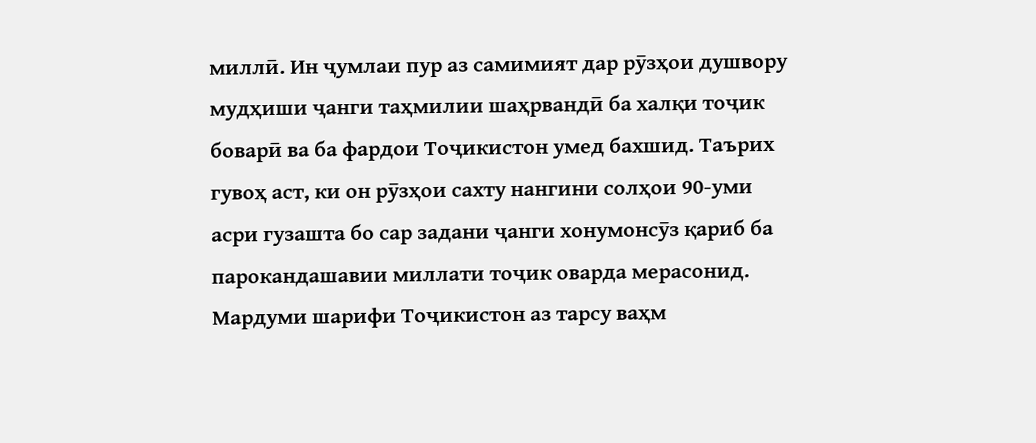миллӣ. Ин ҷумлаи пур аз самимият дар рӯзҳои душвору мудҳиши ҷанги таҳмилии шаҳрвандӣ ба халқи тоҷик боварӣ ва ба фардои Тоҷикистон умед бахшид. Таърих гувоҳ аст, ки он рӯзҳои сахту нангини солҳои 90-уми асри гузашта бо сар задани ҷанги хонумонсӯз қариб ба парокандашавии миллати тоҷик оварда мерасонид. Мардуми шарифи Тоҷикистон аз тарсу ваҳм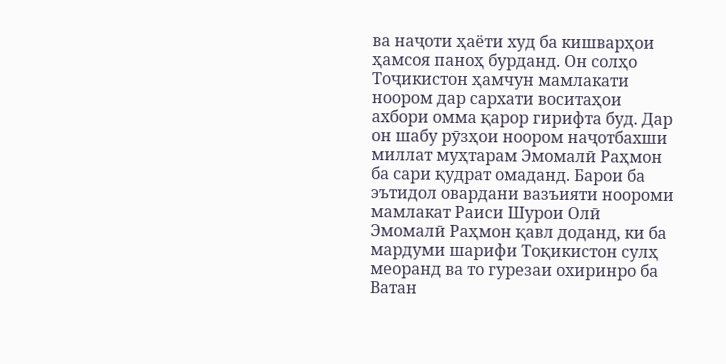ва наҷоти ҳаёти худ ба кишварҳои ҳамсоя паноҳ бурданд. Он солҳо Тоҷикистон ҳамчун мамлакати ноором дар сархати воситаҳои ахбори омма қарор гирифта буд. Дар он шабу рӯзҳои ноором наҷотбахши миллат муҳтарам Эмомалӣ Раҳмон ба сари қудрат омаданд. Барои ба эътидол овардани вазъияти ноороми мамлакат Раиси Шурои Олӣ Эмомалӣ Раҳмон қавл доданд, ки ба мардуми шарифи Тоқикистон сулҳ меоранд ва то гурезаи охиринро ба Ватан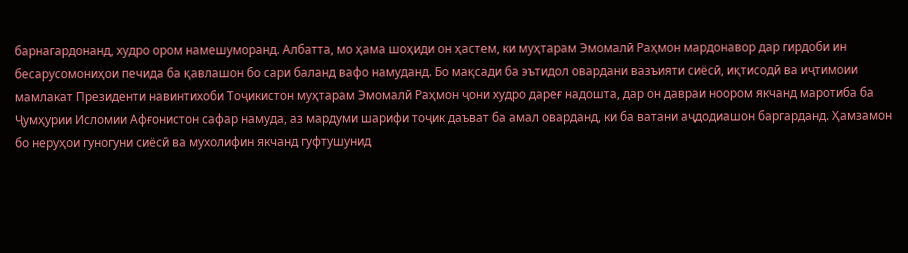барнагардонанд, худро ором намешуморанд. Албатта, мо ҳама шоҳиди он ҳастем, ки муҳтарам Эмомалӣ Раҳмон мардонавор дар гирдоби ин бесарусомониҳои печида ба қавлашон бо сари баланд вафо намуданд. Бо мақсади ба эътидол овардани вазъияти сиёсӣ, иқтисодӣ ва иҷтимоии мамлакат Президенти навинтихоби Тоҷикистон муҳтарам Эмомалӣ Раҳмон ҷони худро дареғ надошта, дар он давраи ноором якчанд маротиба ба Ҷумҳурии Исломии Афғонистон сафар намуда, аз мардуми шарифи тоҷик даъват ба амал оварданд, ки ба ватани аҷдодиашон баргарданд. Ҳамзамон бо неруҳои гуногуни сиёсӣ ва мухолифин якчанд гуфтушунид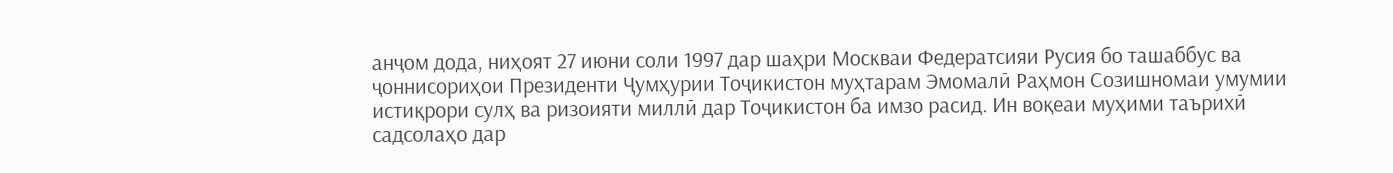анҷом дода, ниҳоят 27 июни соли 1997 дар шаҳри Москваи Федератсияи Русия бо ташаббус ва ҷоннисориҳои Президенти Ҷумҳурии Тоҷикистон муҳтарам Эмомалӣ Раҳмон Созишномаи умумии истиқрори сулҳ ва ризоияти миллӣ дар Тоҷикистон ба имзо расид. Ин воқеаи муҳими таърихӣ садсолаҳо дар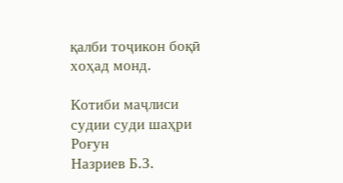қалби тоҷикон боқӣ хоҳад монд.

Котиби маҷлиси судии суди шаҳри Роғун                                            Назриев Б.З.